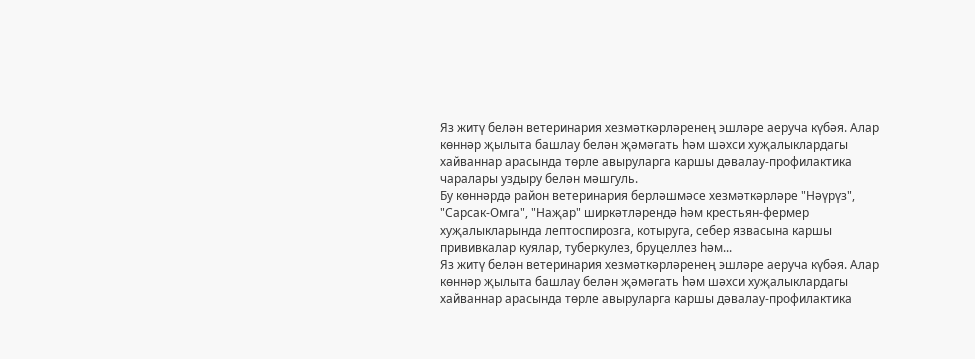Яз житү белән ветеринария хезмәткәрләренең эшләре аеруча күбәя. Алар көннәр җылыта башлау белән җәмәгать һәм шәхси хуҗалыклардагы хайваннар арасында төрле авыруларга каршы дәвалау-профилактика чаралары уздыру белән мәшгуль.
Бу көннәрдә район ветеринария берләшмәсе хезмәткәрләре "Нәүрүз", "Сарсак-Омга", "Наҗар" ширкәтләрендә һәм крестьян-фермер хуҗалыкларында лептоспирозга, котыруга, себер язвасына каршы прививкалар куялар, туберкулез, бруцеллез һәм...
Яз житү белән ветеринария хезмәткәрләренең эшләре аеруча күбәя. Алар көннәр җылыта башлау белән җәмәгать һәм шәхси хуҗалыклардагы хайваннар арасында төрле авыруларга каршы дәвалау-профилактика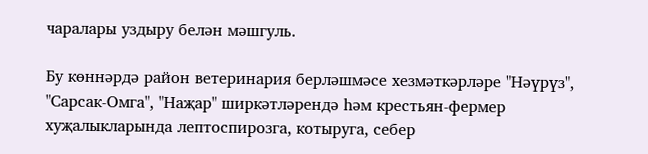чаралары уздыру белән мәшгуль.

Бу көннәрдә район ветеринария берләшмәсе хезмәткәрләре "Нәүрүз", "Сарсак-Омга", "Наҗар" ширкәтләрендә һәм крестьян-фермер хуҗалыкларында лептоспирозга, котыруга, себер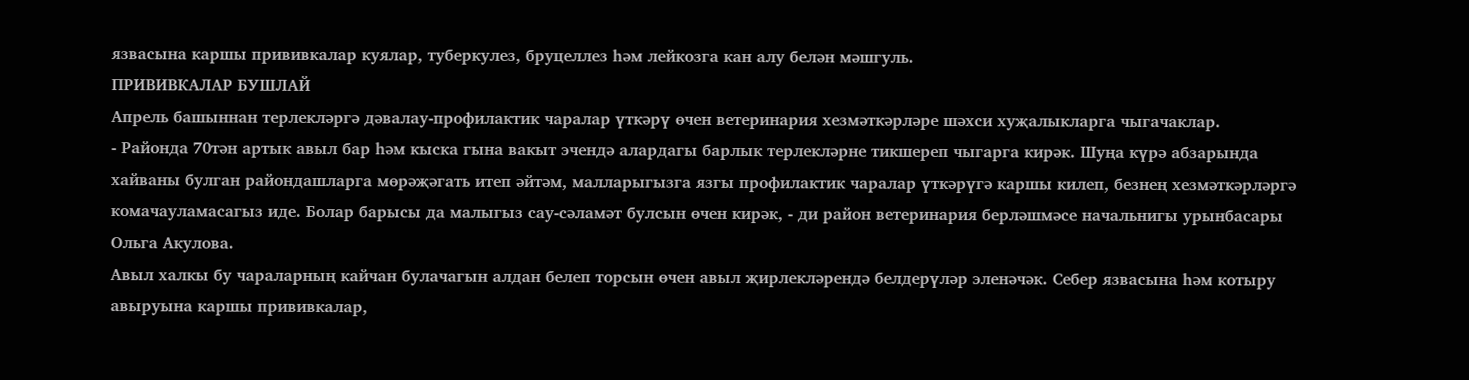язвасына каршы прививкалар куялар, туберкулез, бруцеллез һәм лейкозга кан алу белән мәшгуль.
ПРИВИВКАЛАР БУШЛАЙ
Апрель башыннан терлекләргә дәвалау-профилактик чаралар үткәрү өчен ветеринария хезмәткәрләре шәхси хуҗалыкларга чыгачаклар.
- Районда 70тән артык авыл бар һәм кыска гына вакыт эчендә алардагы барлык терлекләрне тикшереп чыгарга кирәк. Шуңа күрә абзарында хайваны булган райондашларга мөрәҗәгать итеп әйтәм, малларыгызга язгы профилактик чаралар үткәрүгә каршы килеп, безнең хезмәткәрләргә комачауламасагыз иде. Болар барысы да малыгыз сау-сәламәт булсын өчен кирәк, - ди район ветеринария берләшмәсе начальнигы урынбасары Ольга Акулова.
Авыл халкы бу чараларның кайчан булачагын алдан белеп торсын өчен авыл җирлекләрендә белдерүләр эленәчәк. Себер язвасына һәм котыру авыруына каршы прививкалар,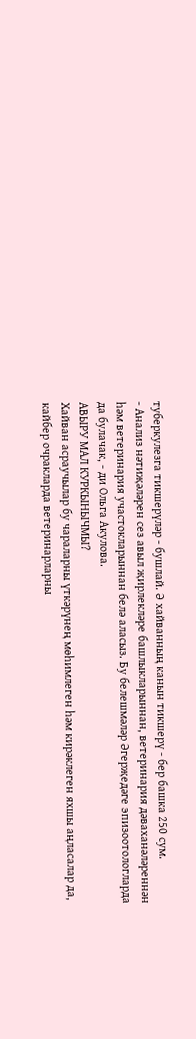туберкулезга тикшерүләр - бушлай. Ә хайванның канын тикшерү - бер башка 250 сум.
- Анализ нәтиҗәләрен сез авыл җирлекләре башлыкларыннан, ветеринария дәваханәләреннән һәм ветеринария участокларыннан белә аласыз. Бу белешмәләр Әгерҗедәге эпизоотологларда да булачак, - ди Ольга Акулова.
АВЫРУ МАЛ КУРКЫНЫЧМЫ?
Хайван асраучылар бу чараларны үткәрүнең мөһимлеген һәм кирәклеген яхшы аңласалар да, кайбер очракларда ветеринарларны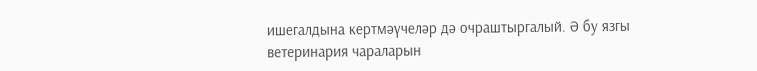ишегалдына кертмәүчеләр дә очраштыргалый. Ә бу язгы ветеринария чараларын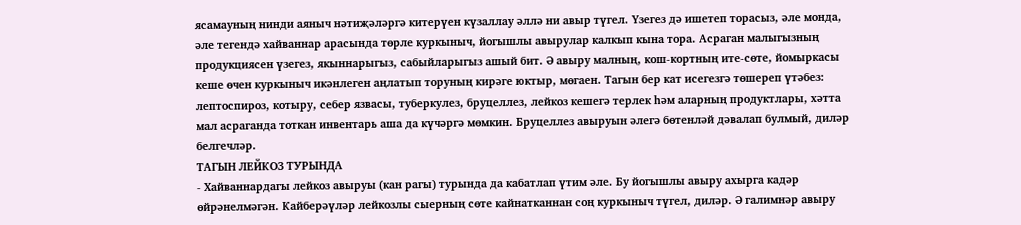ясамауның нинди аяныч нәтиҗәләргә китерүен күзаллау әллә ни авыр түгел. Үзегез дә ишетеп торасыз, әле монда, әле тегендә хайваннар арасында төрле куркыныч, йогышлы авырулар калкып кына тора. Асраган малыгызның продукциясен үзегез, якыннарыгыз, сабыйларыгыз ашый бит. Ә авыру малның, кош-кортның ите-сөте, йомыркасы кеше өчен куркыныч икәнлеген аңлатып торуның кирәге юктыр, мөгаен. Тагын бер кат исегезгә төшереп үтәбез: лептоспироз, котыру, себер язвасы, туберкулез, бруцеллез, лейкоз кешегә терлек һәм аларның продуктлары, хәтта мал асраганда тоткан инвентарь аша да күчәргә мөмкин. Бруцеллез авыруын әлегә бөтенләй дәвалап булмый, диләр белгечләр.
ТАГЫН ЛЕЙКОЗ ТУРЫНДА
- Хайваннардагы лейкоз авыруы (кан рагы) турында да кабатлап үтим әле. Бу йогышлы авыру ахырга кадәр өйрәнелмәгән. Кайберәүләр лейкозлы сыерның сөте кайнатканнан соң куркыныч түгел, диләр. Ә галимнәр авыру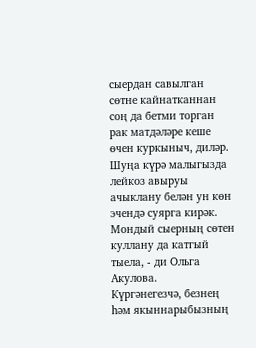сыердан савылган сөтне кайнатканнан соң да бетми торган рак матдәләре кеше өчен куркыныч, диләр. Шуңа күрә малыгызда лейкоз авыруы ачыклану белән ун көн эчендә суярга кирәк. Мондый сыерның сөтен куллану да катгый тыела, - ди Ольга Акулова.
Күргәнегезчә, безнең һәм якыннарыбызның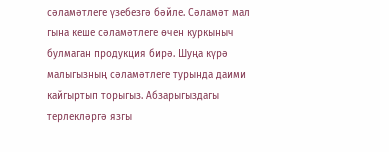сәламәтлеге үзебезгә бәйле. Сәламәт мал гына кеше сәламәтлеге өчен куркыныч булмаган продукция бирә. Шуңа күрә малыгызның сәламәтлеге турында даими кайгыртып торыгыз. Абзарыгыздагы терлекләргә язгы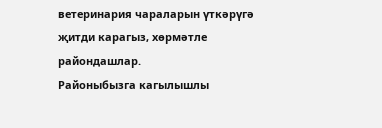ветеринария чараларын үткәрүгә җитди карагыз, хөрмәтле райондашлар.
Районыбызга кагылышлы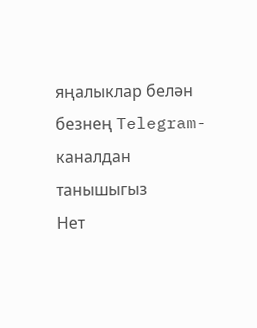яңалыклар белән безнең Telegram-каналдан танышыгыз
Нет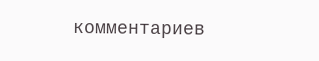комментариев